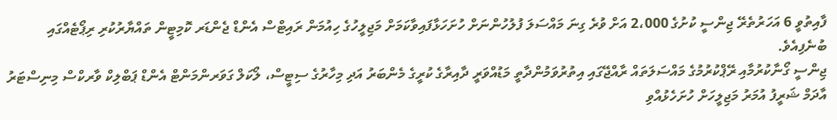ފާއިތުވީ 6 އަހަރުތެރޭ ޖިންސީ ކުށުގެ 2،000 އަށް ވުރެ ގިނަ މައްސަލަ ފުލުހުންނަށް ހުށަހަޅާފައިވާކަމަށް މަޖިލީހުގެ ހިއުމަން ރައިޓްސް އެންޑް ޖެންޑަރ ކޮމިޓީން ތައްޔާރުކުރި ރިޕޯޓެއްގައި ބުނެފިއެވެ.
ޖިންސީ ގޯނާކުރުމާއި ރޭޕްކުރުމުގެ މައްސަލަތައް ރާއްޖޭގައި އިތުރުވަމުންދާތީ މަޑުއްވަރީ ދާއިރާގެ ކުރީގެ މެންބަރު އަދި މިހާރުގެ ސިޓީސް، ލޯކަލް ގަވަރންމަންޓް އެންޑް ޕަބްލިކް ވާރކްސް މިނިސްޓަރު އާދަމް ޝަރީފު އުމަރު މަޖިލީހަށް ހުށަހެޅުއްވި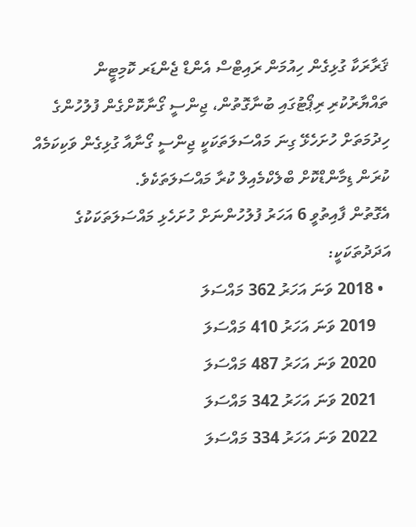ޤަރާރަކާ ގުޅިގެން ހިއުމަން ރައިޓްސް އެންޑް ޖެންޑަރ ކޮމިޓީން ތައްޔާރުކުރި ރިޕޯޓުގައި ބުނާގޮތުން، ޖިންސީ ގޯނާކޮށްގެން ފުލުހުންގެ ހިދުމަތަށް ހުށަހެޅޭ ގިނަ މައްސަލަތަކަކީ ޖިންސީ ގޯނާއާ ގުޅިގެން ވަކިކަމެއް ކުރަން ޑިމާންޑްކޮށް ބްލެކްމެއިލް ކުރާ މައްސަލަތަކެވެ.
އެގޮތުން ފާއިތުވީ 6 އަހަރު ފުލުހުންނަށް ހުށަހެޅި މައްސަލަތަކަކުގެ އަދަދުތަކަކީ:
  • 2018 ވަނަ އަހަރު 362 މައްސަލަ
    2019 ވަނަ އަހަރު 410 މައްސަލަ
    2020 ވަނަ އަހަރު 487 މައްސަލަ
    2021 ވަނަ އަހަރު 342 މައްސަލަ
    2022 ވަނަ އަހަރު 334 މައްސަލަ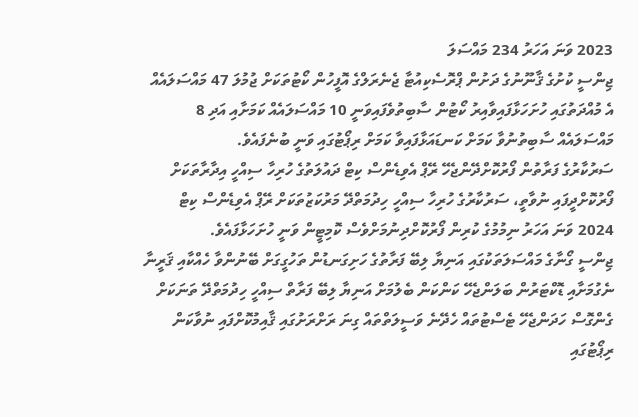2023 ވަނަ އަހަރު 234 މައްސަލަ
ޖިންސީ ކުށުގެ ޤާނޫނުގެ ދަށުން ޕްރޮސެކިއުޓާ ޖެނެރަލްގެ އޮފީހުން ކޯޓުތަކަށް ޖުމުލަ 47 މައްސަލައެއް އެ މުއްދަތުގައި ހުށަހަޅާފައިވާއިރު ކޯޓުން ސާބިތުވެފައިވަނީ 10 މައްސަލައެއް ކަމަށާއި އަދި 8 މައްސަލައެއް ސާބިތުނުވާ ކަމަށް ކަނޑައަޅާފައިވާ ކަމަށް ރިޕޯޓުގައި ވަނީ ބުނެފައެވެ.
ސަރުކާރުގެ ފަރާތުން ފޯރުކޮށްދޭންޖެހޭ ރޭޕް އެވިޑެންސް ކިޓް ދައުލަތުގެ ހުރިހާ ސިއްހީ އިދާރާތަކަށް ފޯރުކޮށްދީފައި ނުވާތީ، ސަރުކާރުގެ ހުރިހާ ސިއްހީ ހިދުމަތްދޭ މަރުކަޒުތަކަށް ރޭޕް އެވިޑެންސް ކިޓް 2024 ވަނަ އަހަރު ނިމުމުގެ ކުރިން ފޯރުކޮށްދިނުމަށްވެސް ކޮމިޓީން ވަނީ ހުށަހަޅާފައެވެ.
ޖިންސީ ގޯނާގެ މައްސަލަތަކުގައި އަނިޔާ ލިބޭ ފަރާތުގެ ހަށިގަނޑުން ތަހުގީގަށް ބޭނުންވާ ހެއްކާއި ޤަރީނާ ނެގުމަށާއި ޑޮކްޓަރުން ބަލަންޖެހޭ ކަންކަން ބެލުމަށް އަނިޔާ ލިބޭ ފަރާތް ސިއްހީ ހިދުމަތްދޭ ތަނަކަށް ގެންގޮސް ހަދަންޖެހޭ ޓެސްޓުތައް ހެދޭނެ ވަސީލަތްތައް ގިނަ ރަށްރަށުގައި ޤާއިމުކޮށްފައި ނުވާކަން ރިޕޯޓުގައި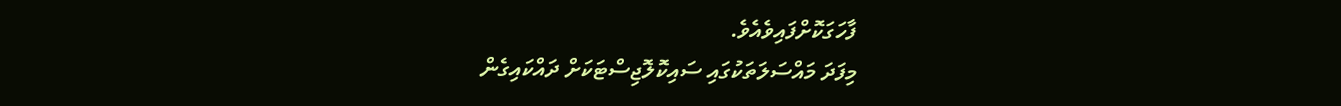ފާހަގަކޮށްފައިވެއެވެ.
މިފަދަ މައްސަލަތަކުގައި ސައިކޮލޮޖިސްޓަކަށް ދައްކައިގެން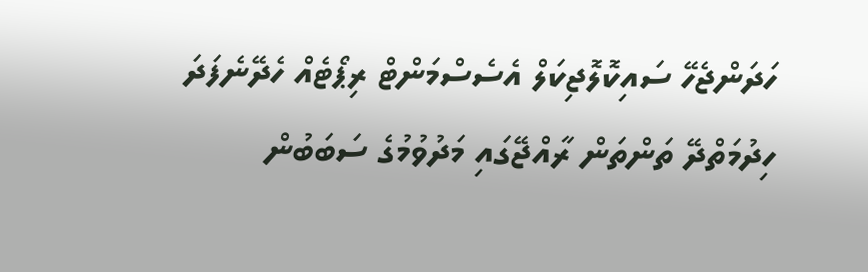ހަދަންޖެހޭ ސައިކޮލޮޖިކަލް އެސެސްމަންޓް ރިޕޯޓެއް ހެދޭނެފަދަ ހިދުމަތްދޭ ތަންތަން ރާއްޖޭގައި މަދުވުމުގެ ސަބަބުން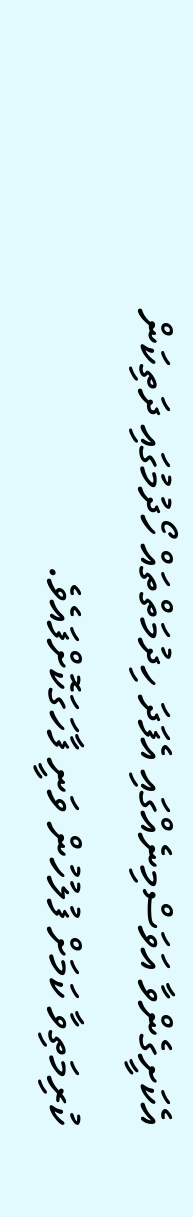އެކަށީގެންވާ އަވަސްމިނެއްގައި އެފަދަ ހިދުމަތްތައް ހޯދުމުގައި ދަތިކަން ކުރިމަތިވާ ކަމަށް ފުލުހުން ވަނީ ފާހަގަކޮށްފައެވެ.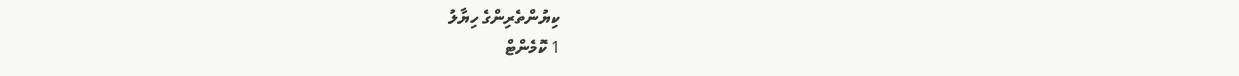ކިޔުންތެރިންގެ ހިޔާލު
1 ކޮމެންޓް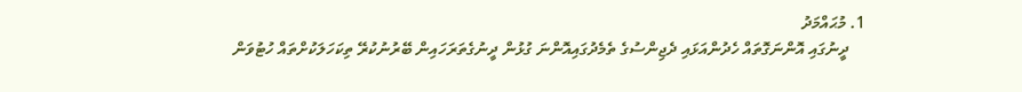1. މުޙައްމަދު
    ދީނުގައި އޮންނަގޮތައް ހެދުންއަޅައި ދެޖިންސުގެ ތެމެދުގައިއޮންނަ ގުޅުން ދީނުގެތަރަހައިން ބޭރުނުކުރޭ ތިކަހަލަކުށްތައް ހުޓުވަން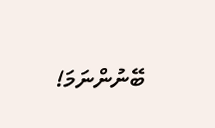ބޭނުންނަމަ!